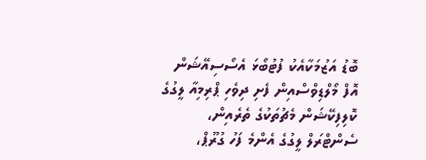ބޮޑު އަޒުމަކާއެކު ފުޓުބޯޅަ އެސޯސިއޭޝަން އޮފް މޯލްޑިވްސްއިން ފެށި ދިވެހި ޕްރިމިއާ ލީގުގެ ކޮލިފިކޭޝަން މެޗުތަކުގެ ތެރެއިން، ސެންޓްރަލް ލީގުގެ އެންމެ ފަހު ގުރޫޕް،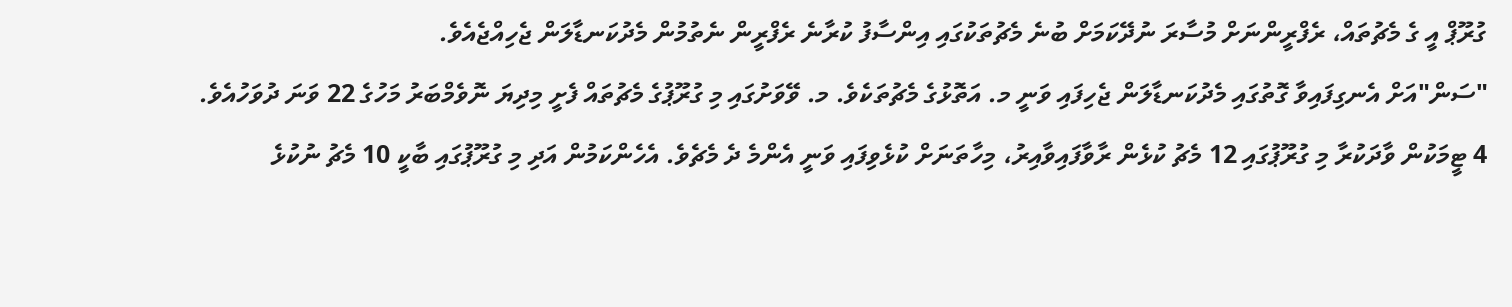ގުރޫޕް އީ ގެ މެޗުތައް، ރެފްރީންނަށް މުސާރަ ނުދޭކަމަށް ބުނެ މެޗުތަކުގައި އިންސާފު ކުރާނެ ރެފްރީން ނެތުމުން މެދުކަނޑާލަން ޖެހިއްޖެއެވެ.
"ސަން"އަށް އެނގިފައިވާ ގޮތުގައި މެދުކަނޑާލަން ޖެހިފައި ވަނީ މ. އަތޮޅުގެ މެޗުތަކެވެ. މ. ވޭވަށުގައި މި ގުރޫޕުގެ މެޗުތައް ފެށީ މިދިޔަ ނޮވެމްބަރު މަހުގެ 22 ވަނަ ދުވަހުއެވެ.
4 ޓީމަކުން ވާދަކުރާ މި ގުރޫޕުގައި 12 މެޗު ކުޅެން ރާވާފައިވާއިރު، މިހާތަނަށް ކުޅެވިފައި ވަނީ އެންމެ ދެ މެޗެވެ. އެހެންކަމުން އަދި މި ގުރޫޕުގައި ބާކީ 10 މެޗު ނުކުޅެ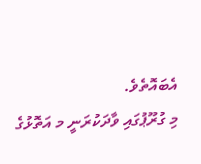އެބައޮތެވެ.
މި ގުރޫޕުގައި ވާދަކުރަނީ މ އަތޮޅުގެ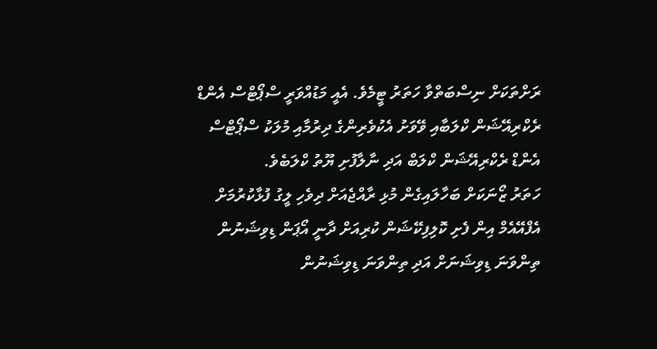ރަށްތަކަށް ނިސްބަތްވާ ހަތަރު ޓީމެވެ. އެއީ މަޑުއްވަރީ ސްޕޯޓްސް އެންޑް ރެކްރިއޭޝަން ކްލަބާއި ވޭވަށު އެކުވެރިންގެ ދިރުމާއި މުލަކު ސްޕޯޓްސް އެންޑް ރެކްރިއޭޝަން ކްލަބް އަދި ނާލާފުށި ޔޫތު ކްލަބެވެ.
ހަތަރު ޒޯނަކަށް ބަހާލައިގެން މުޅި ރާއްޖެއަށް ދިވެހި ލީގު ފުޅާކުރުމަށް އެފްއޭއެމް އިން ފެށި ކޮލިފިކޭޝަން ކުރިއަށް ދާނީ އޯޕަން ޑިވިޝަނުން ތިންވަނަ ޑިވިޝަނަށް އަދި ތިންވަނަ ޑިވިޝަނުން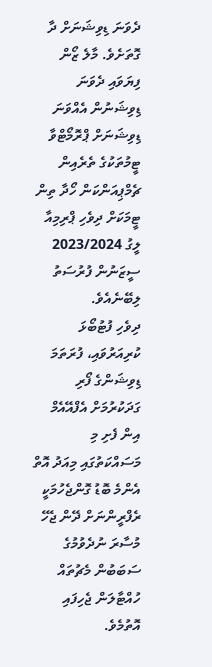ދެވަނަ ޑިވިޝަނަށް ދާ ގޮތަށެވެ. މާލެ ޒޯން ފިޔަވައި ދެވަނަ ޑިވިޝަނުން އެއްވަނަ ޑިވިޝަނަށް ޕްރޮމޯޓްވާ ޓީމުތަކުގެ ތެރެއިން ޗެމްޕިއަންކަން ހޯދާ ތިން ޓީމަކަށް ދިވެހި ޕްރިމިއާ ލީގު 2023/2024 ސީޒަނުން ފުރުސަތު ލިބޭނެއެވެ.
ދިވެހި ފުޓުބޯޅަ ކުރިއަރުވައި، ފުރަތަމަ ޑިވިޝަންގެ ފޯރި ގަދަކުރުމަށް އެފްއޭއެމް އިން ފެށި މި މަސައްކަތުގައި މިއަދު އޮތް އެންމެ ބޮޑު ގޮންޖެހުމަކީ ރެފްރީންނަށް ދޭން ޖެހޭ މުސާރަ ނުދެވުމުގެ ސަބަބުން މެޗުތައް ހުއްޓާލަން ޖެހިފައި އޮތުމެވެ.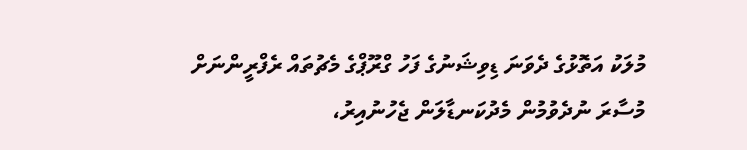މުލަކު އަތޮޅުގެ ދެވަނަ ޑިވިޝަނުގެ ފަހު ގްރޫޕްގެ މެޗުތައް ރެފްރީންނަށް މުސާރަ ނުދެވުމުން މެދުކަނޑާލަން ޖެހުނުއިރު،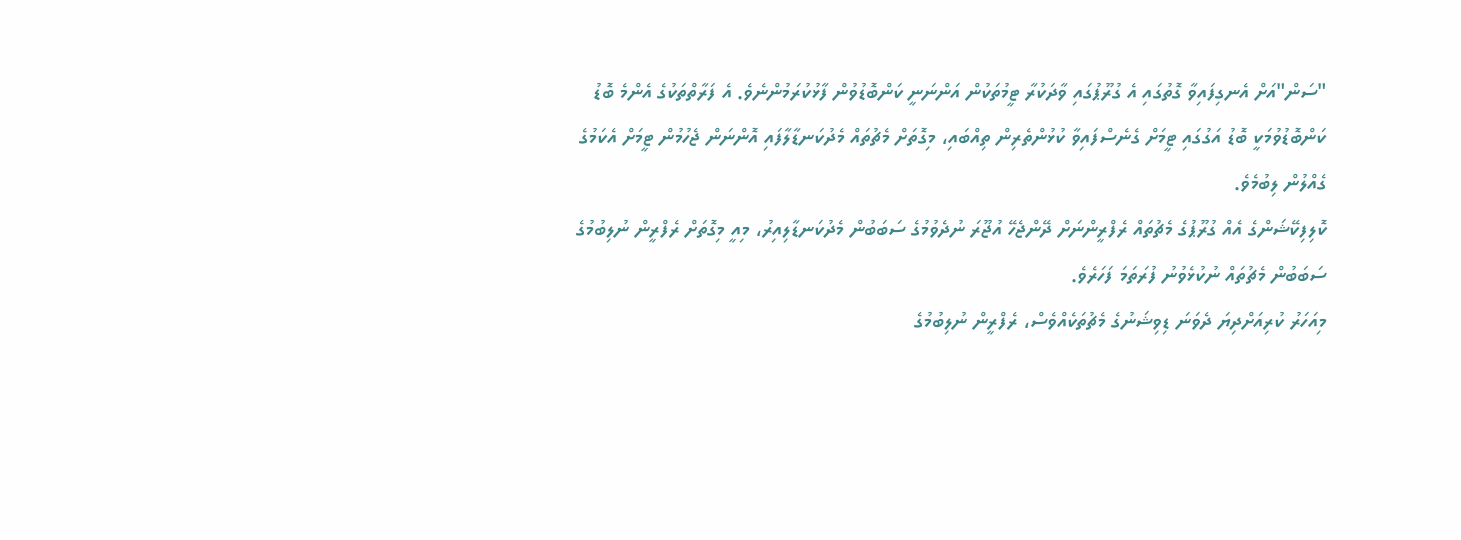"ސަން"އަށް އެނގިފައިވާ ގޮތުގައި އެ ގުރޫޕުގައި ވާދަކުރާ ޓީމުތަކުން އަންނަނީ ކަންބޮޑުވުން ފާޅުކުރަމުންނެވެ. އެ ފަރާތްތަކުގެ އެންމެ ބޮޑު ކަންބޮޑުވުމަކީ ބޮޑު އަގުގައި ޓީމަށް ގެނެސްފައިވާ ކުޅުންތެރިން ތިއްބައި، މިގޮތަށް މެޗުތައް މެދުކަނޑާލާފައި އޮންނަން ޖެހުމުން ޓީމަށް އެކަމުގެ ގެއްލުން ލިބުމެވެ.
ކޮލިފިކޭޝަންގެ އެއް ގުރޫޕުގެ މެޗުތައް ރެފްރީންނަށް ދޭންޖެހޭ އުޖޫރަ ނުދެވުމުގެ ސަބަބުން މެދުކަނޑާލިއިރު، މިއީ މިގޮތަށް ރެފްރީން ނުލިބުމުގެ ސަބަބުން މެޗުތައް ނުކުޅެވުނު ފުރަތަމަ ފަހަރެވެ.
މިއަހަރު ކުރިއަށްދިޔަ ދެވަނަ ޑިވިޝަނުގެ މެޗުތަކެއްވެސް، ރެފްރީން ނުލިބުމުގެ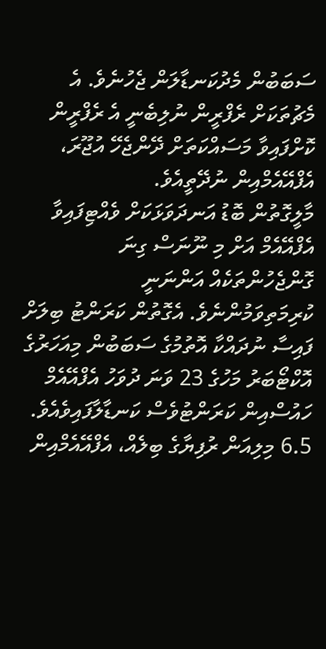ސަބަބުން މެދުކަނޑާލަން ޖެހުނެވެ. އެ މެޗުތަކަށް ރެފްރީން ނުލިބެނީ އެ ރެފްރީން ކޮށްފައިވާ މަސައްކަތަށް ދޭންޖެހޭ އުޖޫރަ، އެފްއޭއެމްއިން ނުދޭތީއެވެ.
މާލީގޮތުން ބޮޑު އަނދަވަޅަކަށް ވެއްޓިފައިވާ އެފްއޭއެމް އަށް މި ނޫނަސް ގިނަ ގޮންޖެހުންތަކެއް އަންނަނީ ކުރިމަތިވަމުންނެވެ. އެގޮތުން ކަރަންޓު ބިލަށް ފައިސާ ނުދައްކާ އޮތުމުގެ ސަބަބުން މިއަހަރުގެ އޮކްޓޯބަރު މަހުގެ 23 ވަނަ ދުވަހު އެފްއޭއެމް ހައުސްއިން ކަރަންޓުވެސް ކަނޑާލާފައިވެއެވެ. 6.5 މިލިއަން ރުފިޔާގެ ބިލެއް، އެފްއޭއެމްއިން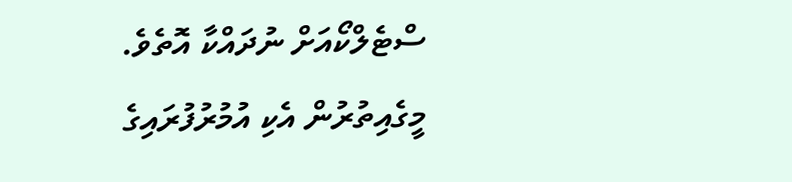ސްޓެލްކޯއަށް ނުދައްކާ އޮތެވެ.
މީގެއިތުރުން އެކި އުމުރުފުރައިގެ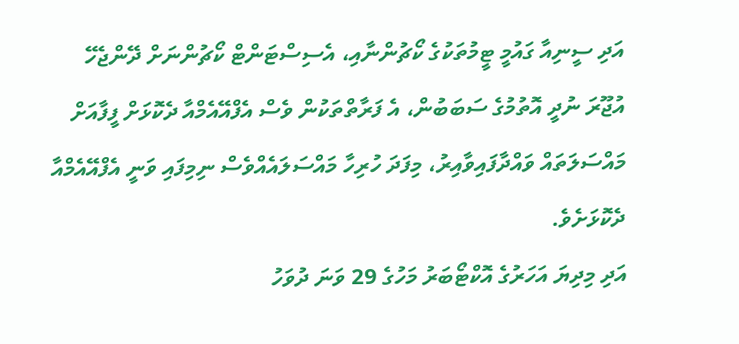އަދި ސީނިއާ ގައުމީ ޓީމުތަކުގެ ކޯޗުންނާއި، އެސިސްޓަންޓް ކޯޗުންނަށް ދޭންޖެހޭ އުޖޫރަ ނުދީ އޮތުމުގެ ސަބަބުން، އެ ފަރާތްތަކުން ވެސް އެފްއޭއެމްއާ ދެކޮޅަށް ފީފާއަށް މައްސަލަތައް ވައްދާފައިވާއިރު، މިފަދަ ހުރިހާ މައްސަލައެއްވެސް ނިމިފައި ވަނީ އެފްއޭއެމްއާ ދެކޮޅަށެވެ.
އަދި މިދިޔަ އަހަރުގެ އޮކްޓޯބަރު މަހުގެ 29 ވަނަ ދުވަހު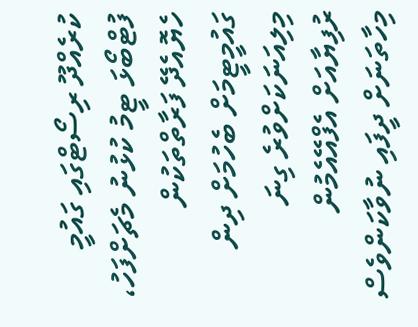ކުރެއްދޫ ރިސޯޓްގައި ގައުމީ ފުޓްބޯޅަ ޓީމު ކުޅުނު މެޗަށްފަހު، ހެޔޮއެދޭ ފަރާތްތަކުން ގައުމީޓީމަށް ބެހުމަށް ދިން މިލިއަނަކަށްވުރެ ގިނަ ރުފިޔާއަށް އެފްއޭއެމުން މިހާތަނަށް ދީފައި ނުވާކަންވެސް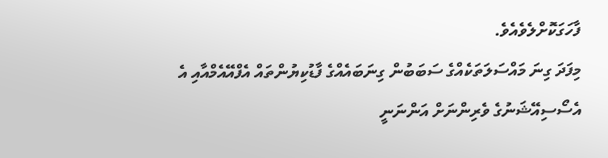ފާހަގަކޮށްލެވެއެވެ.
މިފަދަ ގިނަ މައްސަލަތަކެއްގެ ސަބަބުން ގިނަބައެއްގެ ފާޑުކިޔުންތައް އެފްއޭއެމްއާއި އެ އެސޯސިއޭޝަނުގެ ވެރިންނަށް އަންނަނީ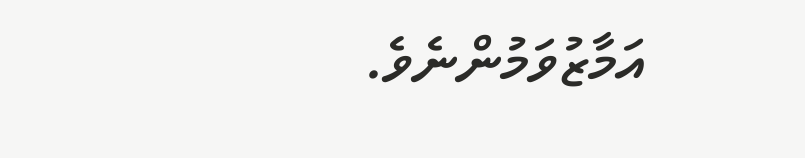އަމާޒުވަމުންނެވެ.